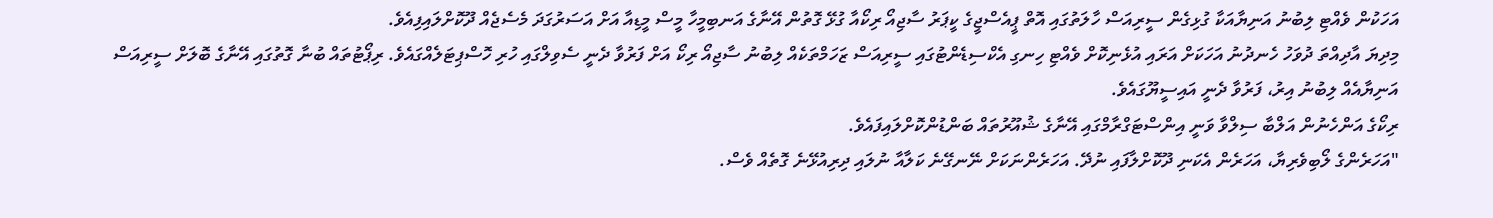އަހަކުން ވެއްޓި ލިބުނު އަނިޔާއަކާ ގުޅިގެން ސީރިއަސް ހާލަތުގައި އޮތް ޕީއެސްޖީގެ ކީޕަރު ސާޖިއޯ ރިކޯއާ ގުޅޭ ގޮތުން އޭނާގެ އަނބިމީހާ މީސް މީޑިއާ އަށް އަސަރުގަދަ މެސެޖެއް ދޫކޮށްލައިފިއެވެ.
މިދިޔަ އާދިއްތަ ދުވަހު ހެނދުނު އަހަކަށް އަރައި އުޅެނިކޮށް ވެއްޓި ހިނގި އެކްސިޑެންޓުގައި ސީރިއަސް ޒަހަމްތަކެއް ލިބުނު ސާޖިއޯ ރިކޯ އަށް ފަރުވާ ދެނީ ސެވިލްގައި ހުރި ހޮސްޕިޓަލެއްގައެވެ. ރިޕޯޓުތައް ބުނާ ގޮތުގައި އޭނާގެ ބޮލަށް ސީރިއަސް އަނިޔާއެއް ލިބުނު އިރު، ފަރުވާ ދެނީ އައިސީޔޫގައެވެ.
ރިކޯގެ އަންހެނުން އަލްބާ ސިލްވާ ވަނީ އިންސްޓަގްރާމްގައި އޭނާގެ ޝުއޫރުތައް ބަންޑުންކޮށްލައިފައެވެ.
"އަހަރެންގެ ލޯބިވެރިޔާ، އަހަރެން އެކަނި ދޫކޮށްލާފައި ނުދޭ. އަހަރެންނަކަށް ނޭނގޭނެ ކަލާއާ ނުލައި ދިރިއުޅޭނެ ގޮތެއް ވެސް.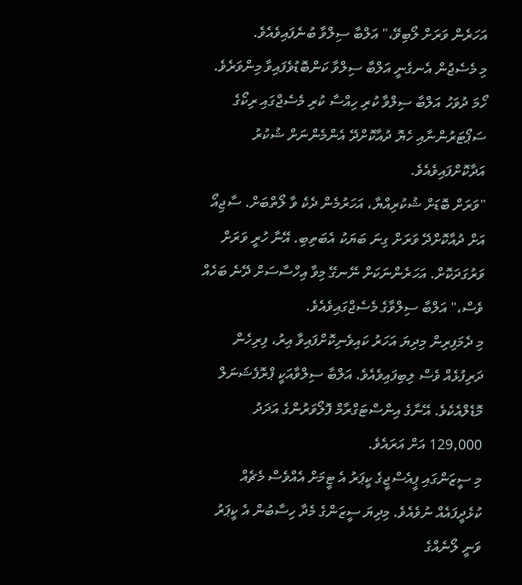އަހަރެން ވަރަށް ލޯބިވޭ،" އަލްބާ ސިލްވާ ބުނެފައިވެއެވެ.
މި މެސެޖުން އެނގެނީ އަލްބާ ސިލްވާ ކަންބޮޑުވެފައިވާ މިންވަރެވެ.
ހޯމަ ދުވަހު އަލްބާ ސިލްވާ ކުރި ހިއްސާ ކުރި މެސެޖްގައި ރިކޯގެ ސަޕޯޓަރުންނާއި ހެޔޮ ދުއާކޮށްދޭ އެންމެންނަށް ޝުކުރު އަދާކޮށްފައިވެއެވެ.
"ވަރަށް ބޮޑަށް ޝުކުރިއްޔާ، އަހަރުމެން ދެކެ ވާ ލޯތްބަށް. ސާޖިއޯ އަށް ދުއާކޮށްދޭ ވަރަށް ގިނަ ބަޔަކު އެބަތިބި. އޭނާ ހުރީ ވަރަށް ވަރުގަދަކޮށް. އަހަރެންނަކަށް ނޭނގޭ މިވާ އިހްސާސަށް ދޭނެ ބަހެއް ވެސް،" އަލްބާ ސިލްވާގެ މެސެޖްގައިވެއެވެ.
މި ދެމަފިރިން މިދިޔަ އަހަރު ކައިވެނިކޮށްފައިވާ އިރު، ފިރިހެން ދަރިފުޅެއް ވެސް ލިބިފައިވެއެވެ. އަލްބާ ސިލްވާއަކީ ޕްރޮފެޝަނަލް މޮޑެލްއެކެވެ. އޭނާގެ އިންސްޓަގްރާމް ފޮލޯވަރުންގެ އަދަދު 129,000 އަށް އަރައެވެ.
މި ސީޒަންގައި ޕީއެސްޖީގެ ކީޕަރު އެ ޓީމަށް އެއްވެސް މެޗެއް ކުޅެދީފައެއް ނުވެއެވެ. މިދިޔަ ސީޒަންގެ މެދާ ހިސާބުން އެ ކީޕަރު ވަނީ ލޯނެއްގެ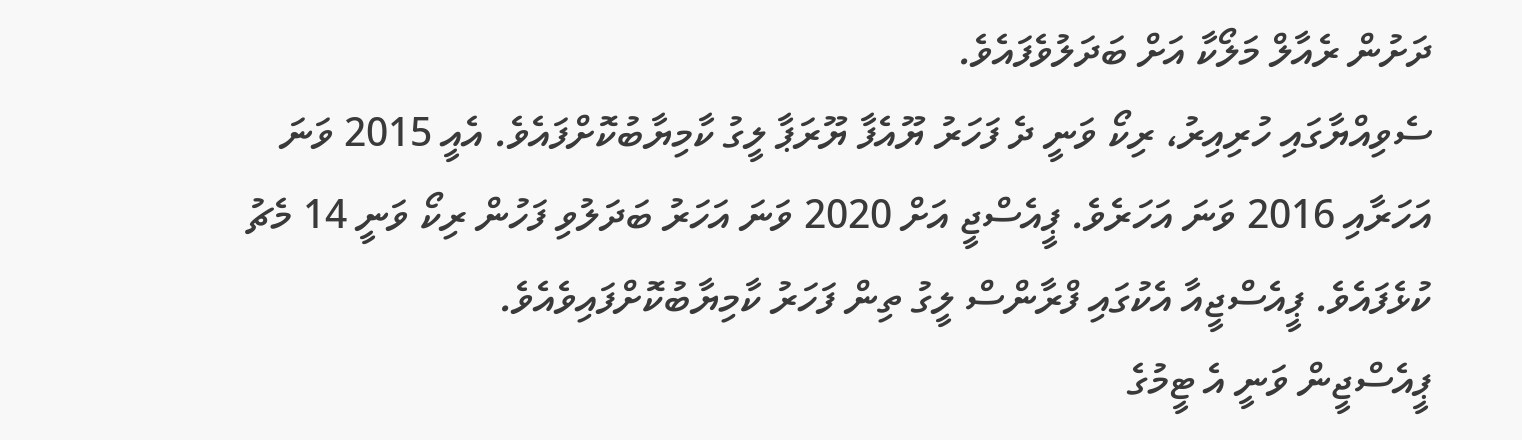ދަށުން ރެއާލް މަލޯކާ އަށް ބަދަލުވެފައެވެ.
ސެވިއްޔާގައި ހުރިއިރު، ރިކޯ ވަނީ ދެ ފަހަރު ޔޫއެފާ ޔޫރަޕާ ލީގު ކާމިޔާބުކޮށްފައެވެ. އެއީ 2015 ވަނަ އަހަރާއި 2016 ވަނަ އަހަރެވެ. ޕީއެސްޖީ އަށް 2020 ވަނަ އަހަރު ބަދަލުވި ފަހުން ރިކޯ ވަނީ 14 މެޗު ކުޅެފައެވެ. ޕީއެސްޖީއާ އެކުގައި ފްރާންސް ލީގު ތިން ފަހަރު ކާމިޔާބުކޮށްފައިވެއެވެ.
ޕީއެސްޖީން ވަނީ އެ ޓީމުގެ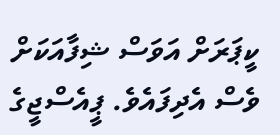ކީޕަރަށް އަވަސް ޝިފާއަކަށް ވެސް އެދިފައެވެ. ޕީއެސްޖީގެ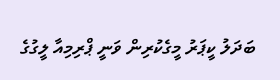ބަދަލު ކީޕަރު މީގެކުރިން ވަނީ ޕްރިމިއާ ލީގުގެ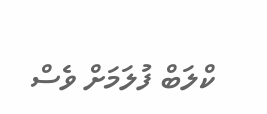ކްލަބް ފުލަމަށް ވެސް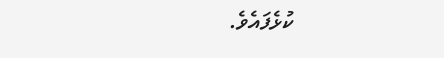ކުޅެފައެވެ.